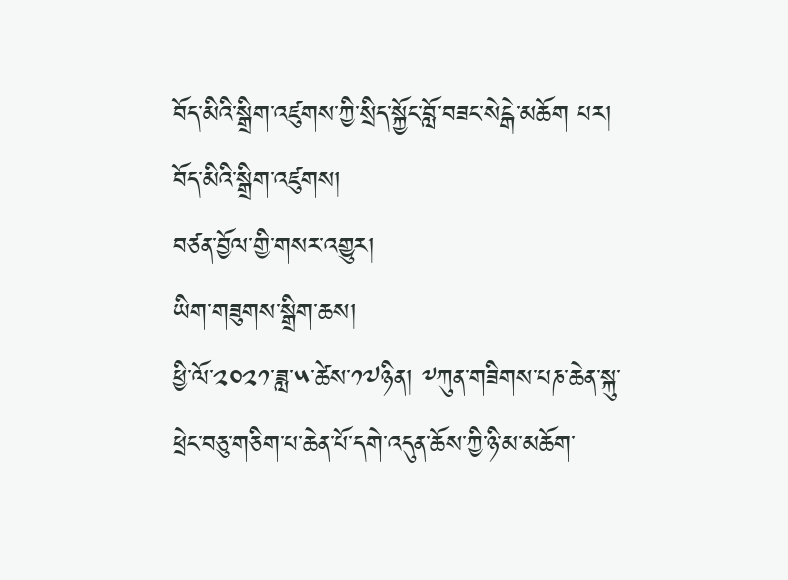བོད་མིའི་སྒྲིག་འཛུགས་ཀྱི་སྲིད་སྐྱོང་བློ་བཟང་སེངྒེ་མཆོག པར། བོད་མིའི་སྒྲིག་འཛུགས།
བཙན་བྱོལ་གྱི་གསར་འགྱུར།
ཡིག་གཟུགས་སྒྲིག་ཆས།
ཕྱི་ལོ་༢༠༢༡་ཟླ་༥་ཚེས་༡༧ཉིན། ༸ཀུན་གཟིགས་པཎ་ཆེན་སྐུ་ཕྲེང་བཅུ་གཅིག་པ་ཆེན་པོ་དགེ་འདུན་ཆོས་ཀྱི་ཉི་མ་མཆོག་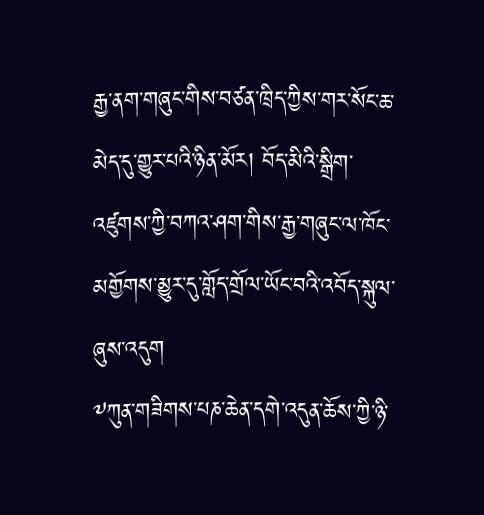རྒྱ་ནག་གཞུང་གིས་བཙན་ཁྲིད་ཀྱིས་གར་སོང་ཆ་མེད་དུ་གྱུར་པའི་ཉིན་མོར། བོད་མིའི་སྒྲིག་འཛུགས་ཀྱི་བཀའ་ཤག་གིས་རྒྱ་གཞུང་ལ་ཁོང་མགྱོགས་མྱུར་དུ་གློད་གྲོལ་ཡོང་བའི་འབོད་སྐུལ་ཞུས་འདུག
༸ཀུན་གཟིགས་པཎ་ཆེན་དགེ་འདུན་ཆོས་ཀྱི་ཉི་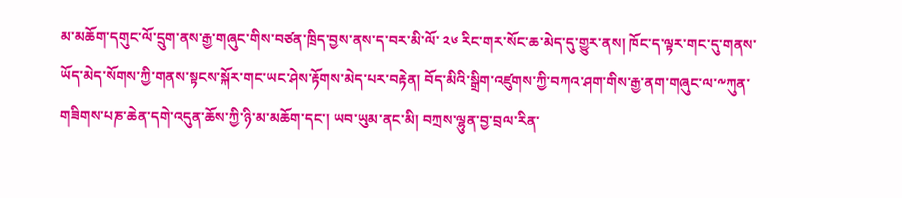མ་མཆོག་དགུང་ལོ་དྲུག་ནས་རྒྱ་གཞུང་གིས་བཙན་ཁྲིད་བྱས་ནས་ད་བར་མི་ལོ་ ༢༦ རིང་གར་སོང་ཆ་མེད་དུ་གྱུར་ནས། ཁོང་ད་ལྟར་གང་དུ་གནས་ཡོད་མེད་སོགས་ཀྱི་གནས་སྟངས་སྐོར་གང་ཡང་ཤེས་རྟོགས་མེད་པར་བརྟེན། བོད་མིའི་སྒྲིག་འཛུགས་ཀྱི་བཀའ་ཤག་གིས་རྒྱ་ནག་གཞུང་ལ་༸ཀུན་གཟིགས་པཎ་ཆེན་དགེ་འདུན་ཆོས་ཀྱི་ཉི་མ་མཆོག་དང་། ཡབ་ཡུམ་ནང་མི། བཀྲས་ལྷུན་བྱ་བྲལ་རིན་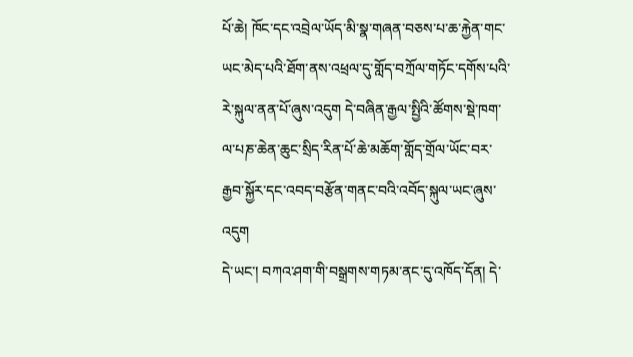པོ་ཆེ། ཁོང་དང་འབྲེལ་ཡོད་མི་སྣ་གཞན་བཅས་པ་ཆ་རྐྱེན་གང་ཡང་མེད་པའི་ཐོག་ནས་འཕྲལ་དུ་གློད་བཀྲོལ་གཏོང་དགོས་པའི་རེ་སྐུལ་ནན་པོ་ཞུས་འདུག དེ་བཞིན་རྒྱལ་སྤྱིའི་ཚོགས་སྡེ་ཁག་ལ་པཎ་ཆེན་ཆུང་སྲིད་རིན་པོ་ཆེ་མཆོག་གློད་གྲོལ་ཡོང་བར་རྒྱབ་སྐྱོར་དང་འབད་བརྩོན་གནང་བའི་འབོད་སྐུལ་ཡང་ཞུས་འདུག
དེ་ཡང་། བཀའ་ཤག་གི་བསྒྲགས་གཏམ་ནང་དུ་འཁོད་དོན། དེ་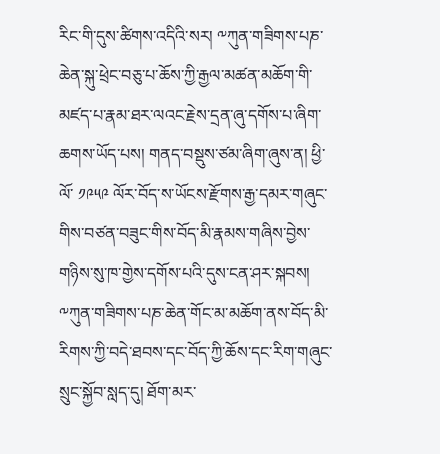རིང་གི་དུས་ཚིགས་འདིའི་སར། ༸ཀུན་གཟིགས་པཎ་ཆེན་སྐུ་ཕྲེང་བཅུ་པ་ཆོས་ཀྱི་རྒྱལ་མཚན་མཆོག་གི་མཛད་པ་རྣམ་ཐར་ལའང་རྗེས་དྲན་ཞུ་དགོས་པ་ཞིག་ཆགས་ཡོད་པས། གནད་བསྡུས་ཙམ་ཞིག་ཞུས་ན། ཕྱི་ལོ་ ༡༩༥༩ ལོར་བོད་ས་ཡོངས་རྫོགས་རྒྱ་དམར་གཞུང་གིས་བཙན་བཟུང་གིས་བོད་མི་རྣམས་གཞིས་བྱེས་གཉིས་སུ་ཁ་གྱེས་དགོས་པའི་དུས་ངན་ཤར་སྐབས། ༸ཀུན་གཟིགས་པཎ་ཆེན་གོང་མ་མཆོག་ནས་བོད་མི་རིགས་ཀྱི་བདེ་ཐབས་དང་བོད་ཀྱི་ཆོས་དང་རིག་གཞུང་སྲུང་སྐྱོབ་སླད་དུ། ཐོག་མར་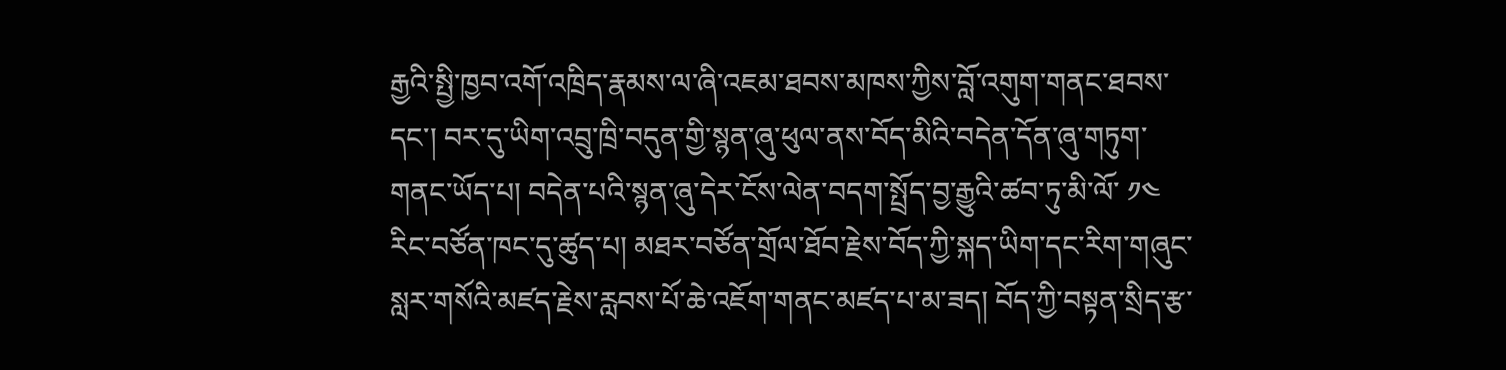རྒྱའི་སྤྱི་ཁྱབ་འགོ་འཁྲིད་རྣམས་ལ་ཞི་འཇམ་ཐབས་མཁས་ཀྱིས་བློ་འགུག་གནང་ཐབས་དང་། བར་དུ་ཡིག་འབྲུ་ཁྲི་བདུན་གྱི་སྙན་ཞུ་ཕུལ་ནས་བོད་མིའི་བདེན་དོན་ཞུ་གཏུག་གནང་ཡོད་པ། བདེན་པའི་སྙན་ཞུ་དེར་ངོས་ལེན་བདག་སྤྲོད་བྱ་རྒྱུའི་ཚབ་ཏུ་མི་ལོ་ ༡༤ རིང་བཙོན་ཁང་དུ་ཚུད་པ། མཐར་བཙོན་གྲོལ་ཐོབ་རྗེས་བོད་ཀྱི་སྐད་ཡིག་དང་རིག་གཞུང་སླར་གསོའི་མཛད་རྗེས་རླབས་པོ་ཆེ་འཇོག་གནང་མཛད་པ་མ་ཟད། བོད་ཀྱི་བསྟན་སྲིད་རྩ་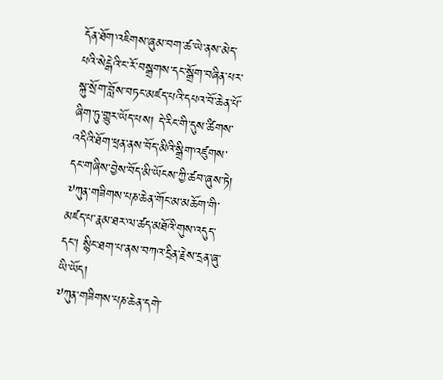དོན་ཐོག་འཇིགས་ཞུམ་བག་ཚ་ཡེ་ནས་མེད་པའི་སེངྒེའི་ང་རོ་བསྒྲགས་དང་སྒྲོག་བཞིན་པར་སྐུ་སྲོག་བློས་བཏང་མཛད་པའི་དཔའ་བོ་ཆེན་པོ་ཞིག་ཏུ་གྱུར་ཡོད་པས། དེ་རིང་གི་དུས་ཚིགས་འདིའི་ཐོག་ཕྲན་ནས་བོད་མིའི་སྒྲིག་འཛུགས་དང་གཞིས་བྱེས་བོད་མི་ཡོངས་ཀྱི་ཚབ་ཞུས་ཏེ། ༸ཀུན་གཟིགས་པཎ་ཆེན་གོང་མ་མཆོག་གི་མཛད་པ་རྣམ་ཐར་ལ་ཚད་མཐོའི་གུས་འདུད་དང་། སྙིང་ཐག་པ་ནས་བཀའ་དྲིན་རྗེས་དྲན་ཞུ་ཡི་ཡོད།
༸ཀུན་གཟིགས་པཎ་ཆེན་དགེ་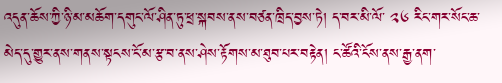འདུན་ཆོས་ཀྱི་ཉི་མ་མཆོག་དགུང་ལོ་ཤིན་ཏུ་ཕྲ་སྐབས་ནས་བཙན་ཁྲིད་བྱས་ཏེ། ད་བར་མི་ལོ་ ༢༦ རིང་གར་སོང་ཆ་མེད་དུ་གྱུར་ནས་གནས་སྟངས་ངོ་མ་རྩ་བ་ནས་ཤེས་རྟོགས་མ་ཐུབ་པར་བརྟེན། ང་ཚོའི་ངོས་ནས་རྒྱ་ནག་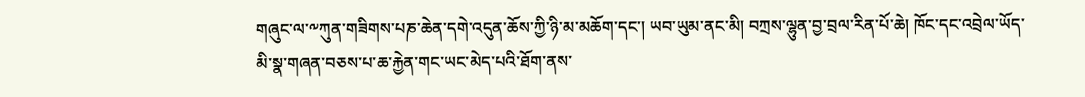གཞུང་ལ་༸ཀུན་གཟིགས་པཎ་ཆེན་དགེ་འདུན་ཆོས་ཀྱི་ཉི་མ་མཆོག་དང་། ཡབ་ཡུམ་ནང་མི། བཀྲས་ལྷུན་བྱ་བྲལ་རིན་པོ་ཆེ། ཁོང་དང་འབྲེལ་ཡོད་མི་སྣ་གཞན་བཅས་པ་ཆ་རྐྱེན་གང་ཡང་མེད་པའི་ཐོག་ནས་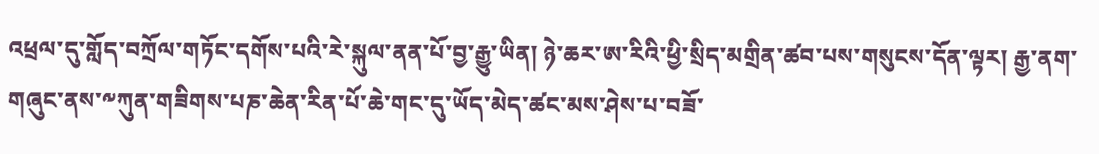འཕྲལ་དུ་གློད་བཀྲོལ་གཏོང་དགོས་པའི་རེ་སྐུལ་ནན་པོ་བྱ་རྒྱུ་ཡིན། ཉེ་ཆར་ཨ་རིའི་ཕྱི་སྲིད་མགྲིན་ཚབ་པས་གསུངས་དོན་ལྟར། རྒྱ་ནག་གཞུང་ནས་༸ཀུན་གཟིགས་པཎ་ཆེན་རིན་པོ་ཆེ་གང་དུ་ཡོད་མེད་ཚང་མས་ཤེས་པ་བཟོ་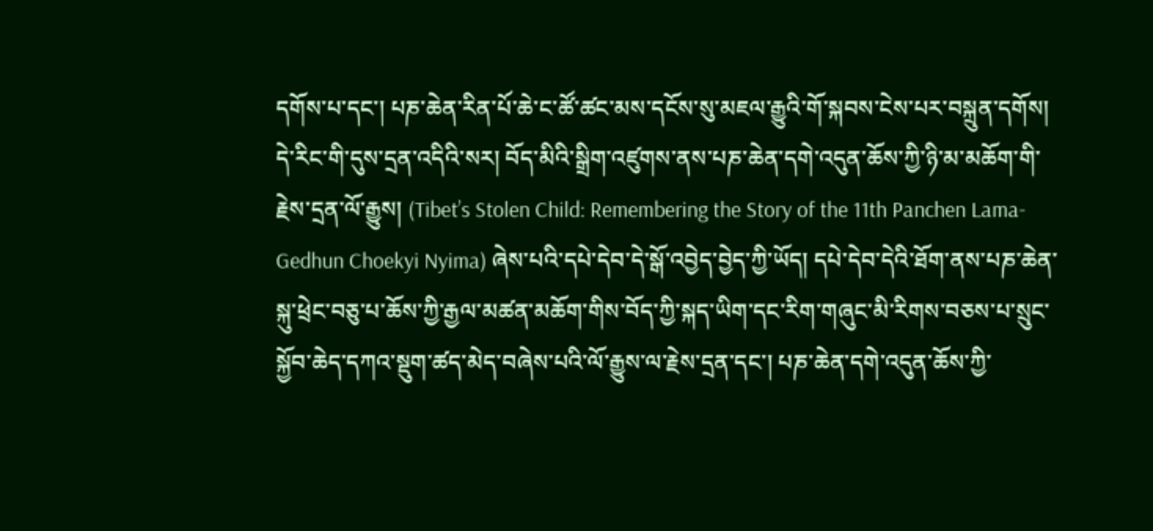དགོས་པ་དང་། པཎ་ཆེན་རིན་པོ་ཆེ་ང་ཚོ་ཚང་མས་དངོས་སུ་མཇལ་རྒྱུའི་གོ་སྐབས་ངེས་པར་བསྐྲུན་དགོས།
དེ་རིང་གི་དུས་དྲན་འདིའི་སར། བོད་མིའི་སྒྲིག་འཛུགས་ནས་པཎ་ཆེན་དགེ་འདུན་ཆོས་ཀྱི་ཉི་མ་མཆོག་གི་རྗེས་དྲན་ལོ་རྒྱུས། (Tibet’s Stolen Child: Remembering the Story of the 11th Panchen Lama-Gedhun Choekyi Nyima) ཞེས་པའི་དཔེ་དེབ་དེ་སྒོ་འབྱེད་བྱེད་ཀྱི་ཡོད། དཔེ་དེབ་དེའི་ཐོག་ནས་པཎ་ཆེན་སྐུ་ཕྲེང་བཅུ་པ་ཆོས་ཀྱི་རྒྱལ་མཚན་མཆོག་གིས་བོད་ཀྱི་སྐད་ཡིག་དང་རིག་གཞུང་མི་རིགས་བཅས་པ་སྲུང་སྐྱོབ་ཆེད་དཀའ་སྡུག་ཚད་མེད་བཞེས་པའི་ལོ་རྒྱུས་ལ་རྗེས་དྲན་དང་། པཎ་ཆེན་དགེ་འདུན་ཆོས་ཀྱི་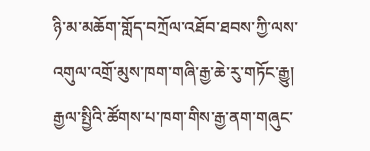ཉི་མ་མཆོག་གློད་བཀྲོལ་འཐོབ་ཐབས་ཀྱི་ལས་འགུལ་འགྲོ་མུས་ཁག་གཞི་རྒྱ་ཆེ་རུ་གཏོང་རྒྱུ། རྒྱལ་སྤྱིའི་ཚོགས་པ་ཁག་གིས་རྒྱ་ནག་གཞུང་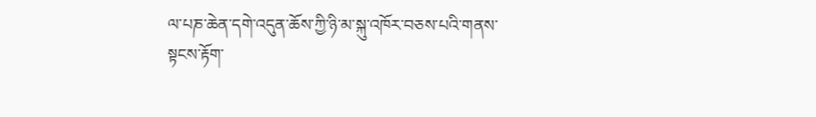ལ་པཎ་ཆེན་དགེ་འདུན་ཆོས་ཀྱི་ཉི་མ་སྐུ་འཁོར་བཅས་པའི་གནས་སྟངས་རྟོག་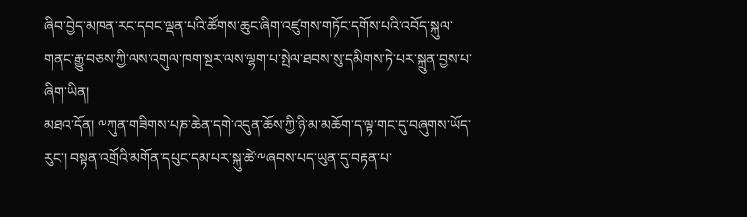ཞིབ་བྱེད་མཁན་རང་དབང་ལྡན་པའི་ཚོགས་ཆུང་ཞིག་འཛུགས་གཏོང་དགོས་པའི་འབོད་སྐུལ་གནང་རྒྱུ་བཅས་ཀྱི་ལས་འགུལ་ཁག་སྔར་ལས་ལྷག་པ་སྤེལ་ཐབས་སུ་དམིགས་ཏེ་པར་སྐྲུན་བྱས་པ་ཞིག་ཡིན།
མཐའ་དོན། ༸ཀུན་གཟིགས་པཎ་ཆེན་དགེ་འདུན་ཆོས་ཀྱི་ཉི་མ་མཆོག་ད་ལྟ་གང་དུ་བཞུགས་ཡོད་རུང་། བསྟན་འགྲོའི་མགོན་དཔུང་དམ་པར་སྐུ་ཚེ་༸ཞབས་པད་ཡུན་དུ་བརྟན་པ་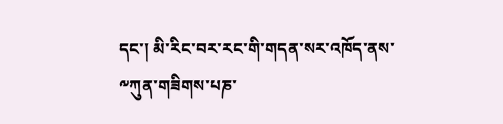དང་། མི་རིང་བར་རང་གི་གདན་སར་འཁོད་ནས་༸ཀུན་གཟིགས་པཎ་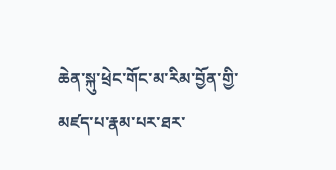ཆེན་སྐུ་ཕྲེང་གོང་མ་རིམ་བྱོན་གྱི་མཛད་པ་རྣམ་པར་ཐར་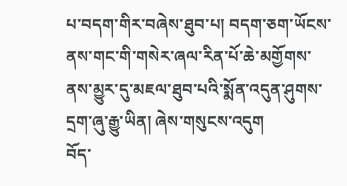པ་བདག་གིར་བཞེས་ཐུབ་པ། བདག་ཅག་ཡོངས་ནས་གང་གི་གསེར་ཞལ་རིན་པོ་ཆེ་མགྱོགས་ནས་མྱུར་དུ་མཇལ་ཐུབ་པའི་སྨོན་འདུན་ཤུགས་དྲག་ཞུ་རྒྱུ་ཡིན། ཞེས་གསུངས་འདུག
བོད་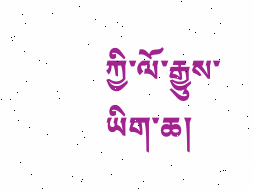ཀྱི་ལོ་རྒྱུས་ཡིག་ཆ།